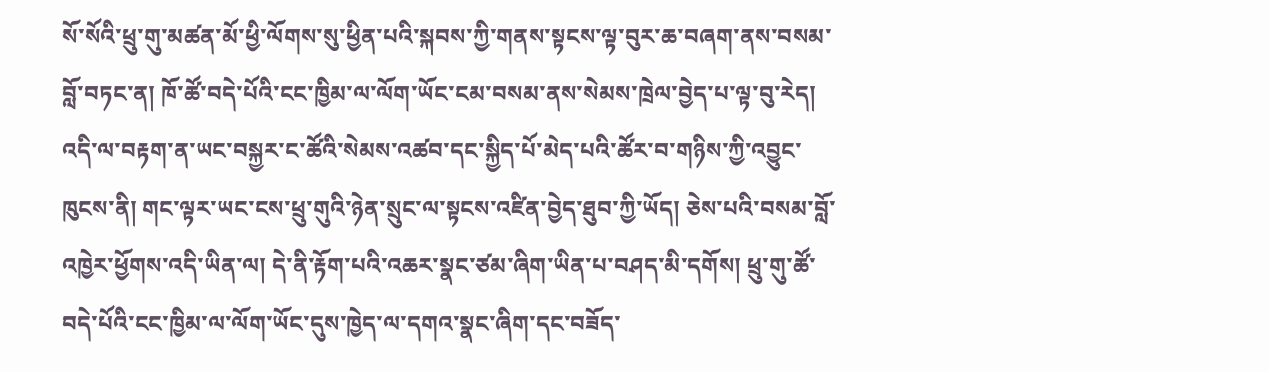སོ་སོའི་ཕྲུ་གུ་མཚན་མོ་ཕྱི་ལོགས་སུ་ཕྱིན་པའི་སྐབས་ཀྱི་གནས་སྟངས་ལྟ་བུར་ཆ་བཞག་ནས་བསམ་བློ་བཏང་ན། ཁོ་ཚོ་བདེ་པོའི་ངང་ཁྱིམ་ལ་ལོག་ཡོང་ངམ་བསམ་ནས་སེམས་ཁྲེལ་བྱེད་པ་ལྟ་བུ་རེད། འདི་ལ་བརྟག་ན་ཡང་བསྐྱར་ང་ཚོའི་སེམས་འཚབ་དང་སྐྱིད་པོ་མེད་པའི་ཚོར་བ་གཉིས་ཀྱི་འབྱུང་ཁུངས་ནི། གང་ལྟར་ཡང་ངས་ཕྲུ་གུའི་ཉེན་སྲུང་ལ་སྟངས་འཛིན་བྱེད་ཐུབ་ཀྱི་ཡོད། ཅེས་པའི་བསམ་བློ་འཁྱེར་ཕྱོགས་འདི་ཡིན་ལ། དེ་ནི་རྟོག་པའི་འཆར་སྣང་ཙམ་ཞིག་ཡིན་པ་བཤད་མི་དགོས། ཕྲུ་གུ་ཚོ་བདེ་པོའི་ངང་ཁྱིམ་ལ་ལོག་ཡོང་དུས་ཁྱེད་ལ་དགའ་སྣང་ཞིག་དང་བཟོད་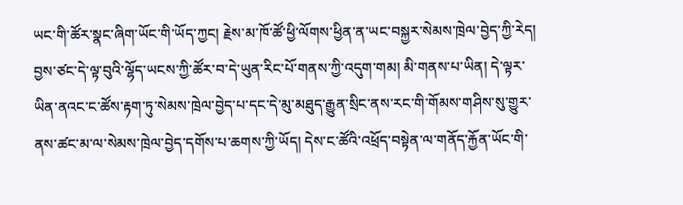ཡང་གི་ཚོར་སྣང་ཞིག་ཡོང་གི་ཡོད་ཀྱང། རྗེས་མ་ཁོ་ཚོ་ཕྱི་ལོགས་ཕྱིན་ན་ཡང་བསྐྱར་སེམས་ཁྲེལ་བྱེད་ཀྱི་རེད། བྱས་ཙང་དེ་ལྟ་བུའི་ལྷོད་ཡངས་ཀྱི་ཚོར་བ་དེ་ཡུན་རིང་པོ་གནས་ཀྱི་འདུག་གམ། མི་གནས་པ་ཡིན། དེ་ལྟར་ཡིན་ནའང་ང་ཚོས་རྟག་ཏུ་སེམས་ཁྲེལ་བྱེད་པ་དང་དེ་མུ་མཐུད་རྒྱུན་སྲིང་ནས་རང་གི་གོམས་གཤིས་སུ་གྱུར་ནས་ཚང་མ་ལ་སེམས་ཁྲེལ་བྱེད་དགོས་པ་ཆགས་ཀྱི་ཡོད། དེས་ང་ཚོའི་འཕྲོད་བསྟེན་ལ་གནོད་རྐྱོན་ཡོང་གི་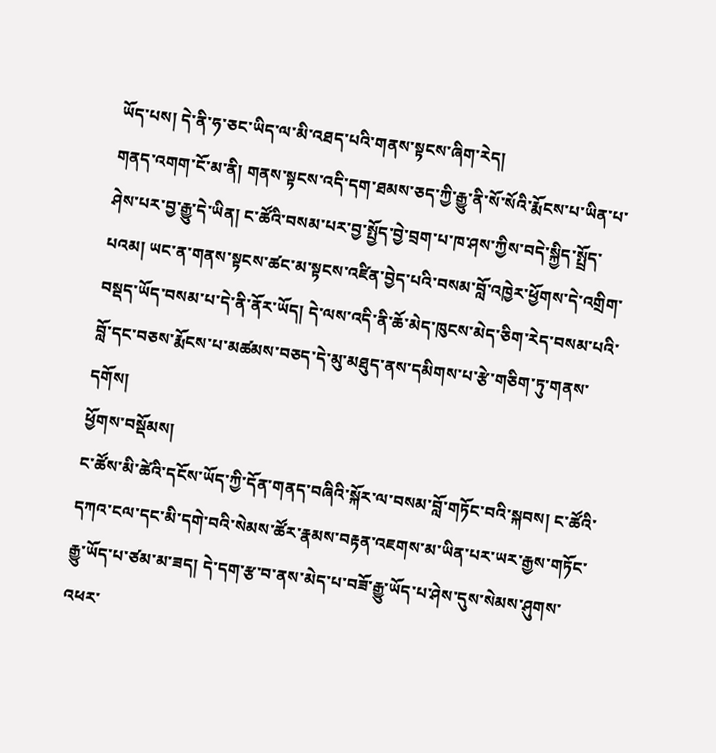ཡོད་པས། དེ་ནི་ཧ་ཅང་ཡིད་ལ་མི་འཐད་པའི་གནས་སྟངས་ཞིག་རེད།
གནད་འགག་ངོ་མ་ནི། གནས་སྟངས་འདི་དག་ཐམས་ཅད་ཀྱི་རྒྱུ་ནི་སོ་སོའི་རྨོངས་པ་ཡིན་པ་ཤེས་པར་བྱ་རྒྱུ་དེ་ཡིན། ང་ཚོའི་བསམ་པར་བྱ་སྤྱོད་བྱེ་བྲག་པ་ཁ་ཤས་ཀྱིས་བདེ་སྐྱིད་སྤྲོད་པའམ། ཡང་ན་གནས་སྟངས་ཚང་མ་སྟངས་འཛིན་བྱེད་པའི་བསམ་བློ་འཁྱེར་ཕྱོགས་དེ་འགྲིག་བསྡད་ཡོད་བསམ་པ་དེ་ནི་ནོར་ཡོད། དེ་ལས་འདི་ནི་ཆོ་མེད་ཁུངས་མེད་ཅིག་རེད་བསམ་པའི་བློ་དང་བཅས་རྨོངས་པ་མཚམས་བཅད་དེ་མུ་མཐུད་ནས་དམིགས་པ་རྩེ་གཅིག་ཏུ་གནས་དགོས།
ཕྱོགས་བསྡོམས།
ང་ཚོས་མི་ཚེའི་དངོས་ཡོད་ཀྱི་དོན་གནད་བཞིའི་སྐོར་ལ་བསམ་བློ་གཏོང་བའི་སྐབས། ང་ཚོའི་དཀའ་ངལ་དང་མི་དགེ་བའི་སེམས་ཚོར་རྣམས་བརྟན་འཇགས་མ་ཡིན་པར་ཡར་རྒྱས་གཏོང་རྒྱུ་ཡོད་པ་ཙམ་མ་ཟད། དེ་དག་རྩ་བ་ནས་མེད་པ་བཟོ་རྒྱུ་ཡོད་པ་ཤེས་དུས་སེམས་ཤུགས་འཕར་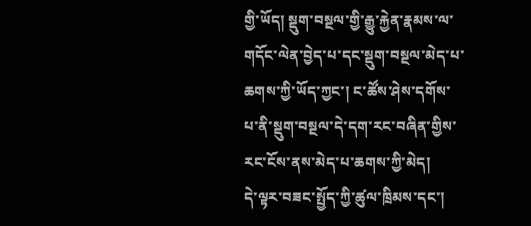གྱི་ཡོད། སྡུག་བསྔལ་གྱི་རྒྱུ་རྐྱེན་རྣམས་ལ་གདོང་ལེན་བྱེད་པ་དང་སྡུག་བསྔལ་མེད་པ་ཆགས་ཀྱི་ཡོད་ཀྱང་། ང་ཚོས་ཤེས་དགོས་པ་ནི་སྡུག་བསྔལ་དེ་དག་རང་བཞིན་གྱིས་རང་ངོས་ནས་མེད་པ་ཆགས་ཀྱི་མེད།
དེ་ལྟར་བཟང་སྤྱོད་ཀྱི་ཚུལ་ཁྲིམས་དང་།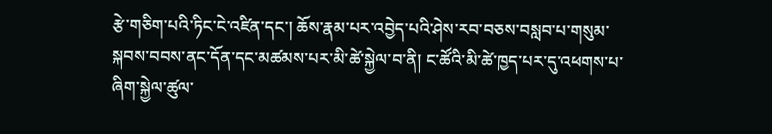རྩེ་གཅིག་པའི་ཏིང་ངེ་འཛིན་དང་། ཆོས་རྣམ་པར་འབྱེད་པའི་ཤེས་རབ་བཅས་བསླབ་པ་གསུམ་སྐབས་བབས་ནང་དོན་དང་མཚམས་པར་མི་ཚེ་སྐྱེལ་བ་ནི། ང་ཚོའི་མི་ཚེ་ཁྱད་པར་དུ་འཕགས་པ་ཞིག་སྐྱེལ་ཚུལ་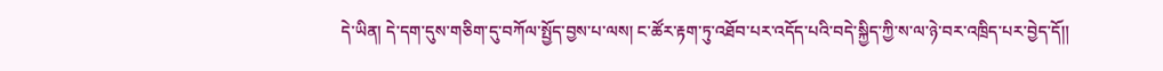དེ་ཡིན། དེ་དག་དུས་གཅིག་དུ་བཀོལ་སྤྱོད་བྱས་པ་ལས། ང་ཚོར་རྟག་ཏུ་འཐོབ་པར་འདོད་པའི་བདེ་སྐྱིད་ཀྱི་ས་ལ་ཉེ་བར་འཁྲིད་པར་བྱེད་དོ།།